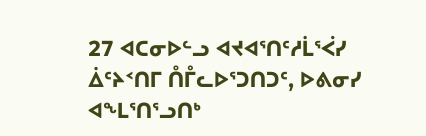27 ᐊᑕᓂᐅᓪᓗ ᐊᔪᐊᕐᑎᑦᓱᒫᕐᐹᓯ ᐄᑦᔨᑉᑎᒥ ᑍᒤᓚᐅᕐᑐᑎᑐᑦ, ᐅᕕᓂᓯ ᐊᖕᒪᕐᑎᕐᓗᑎᒃ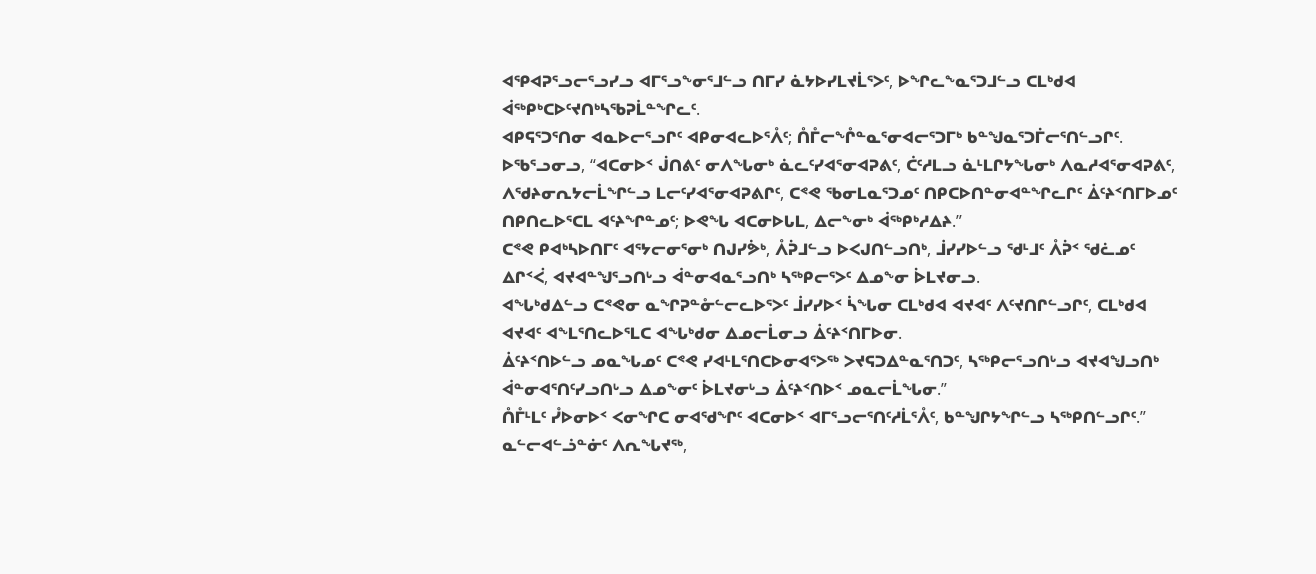ᐊᕿᐊᕈᕐᓗᓕᕐᓗᓯᓗ ᐊᒥᕐᓗᖕᓂᕐᒧᓪᓗ ᑎᒥᓯ ᓈᔭᐅᓯᒪᔪᒫᕐᐳᑦ, ᐅᖏᓚᖕᓇᕐᑐᒧᓪᓗ ᑕᒪᒃᑯᐊ ᐋᖅᑭᒃᑕᐅᑦᔪᑎᒃᓴᖃᕈᒫᓐᖏᓚᑦ.
ᐊᑭᕋᕐᑐᕐᑎᓂ ᐊᓇᐅᓕᕐᓗᒋᑦ ᐊᑭᓂᐊᓚᐅᕐᐰᑦ; ᑍᒤᓕᖕᒊᓐᓇᕐᓂᐊᓕᕐᑐᒥᒃ ᑲᓐᖑᓇᕐᑐᒦᓕᕐᑎᓪᓗᒋᑦ.
ᐅᖃᕐᓗᓂᓗ, “ᐊᑕᓂᐅᑉ ᒎᑎᕕᑦ ᓂᐱᖓᓂᒃ ᓈᓚᑦᓯᐊᕐᓂᐊᕈᕕᑦ, ᑖᑦᓱᒪᓗ ᓈᒻᒪᒋᔭᖓᓂᒃ ᐱᓇᓱᐊᕐᓂᐊᕈᕕᑦ, ᐱᖁᔨᓂᕆᔭᓕᒫᖏᓪᓗ ᒪᓕᑦᓯᐊᕐᓂᐊᕈᕕᒋᑦ, ᑕᕝᕙ ᖃᓂᒪᓇᕐᑐᓄᑦ ᑎᑭᑕᐅᑎᓐᓂᐊᓐᖏᓚᒋᑦ ᐄᑦᔨᑉᑎᒥᐅᓄᑦ ᑎᑭᑎᓚᐅᕐᑕᒪ ᐊᑦᔨᖏᓐᓄᑦ; ᐅᕙᖓ ᐊᑕᓂᐅᒐᒪ, ᐃᓕᖕᓂᒃ ᐋᖅᑭᒃᓱᐃᔨ.”
ᑕᕝᕙ ᑭᐊᒃᓴᐅᑎᒥᑦ ᐊᕐᔭᓕᓂᕐᓂᒃ ᑎᒍᓯᕘᒃ, ᐰᕉᒧᓪᓗ ᐅᐸᒍᑎᓪᓗᑎᒃ, ᒨᓯᓯᐅᓪᓗ ᖁᒻᒧᑦ ᐰᕉᑉ ᖁᓛᓄᑦ ᐃᒋᑉᐹ, ᐊᔪᐊᓐᖑᕐᓗᑎᒡᓗ ᐋᓐᓂᐊᓇᕐᓗᑎᒃ ᓴᖅᑭᓕᕐᐳᑦ ᐃᓄᖕᓂ ᐆᒪᔪᓂᓗ.
ᐊᖓᒃᑯᐃᓪᓗ ᑕᕝᕙᓂ ᓇᖏᕈᓐᓁᓪᓕᓚᐅᕐᐳᑦ ᒨᓯᓯᐅᑉ ᓵᖓᓂ ᑕᒪᒃᑯᐊ ᐊᔪᐊᑦ ᐱᑦᔪᑎᒋᓪᓗᒋᑦ, ᑕᒪᒃᑯᐊ ᐊᔪᐊᑦ ᐊᖕᒪᕐᑎᓚᐅᕐᒪᑕ ᐊᖓᒃᑯᓂ ᐃᓄᓕᒫᓂᓗ ᐄᑦᔨᑉᑎᒥᐅᓂ.
ᐄᑦᔨᑉᑎᐅᓪᓗ ᓄᓇᖓᓄᑦ ᑕᕝᕙ ᓯᐊᒻᒪᕐᑎᑕᐅᓂᐊᕐᐳᖅ ᐳᔪᕋᑐᐃᓐᓇᕐᑎᑐᑦ, ᓴᖅᑭᓕᕐᓗᑎᒡᓗ ᐊᔪᐊᖑᓗᑎᒃ ᐋᓐᓂᐊᕐᑎᑦᓯᓗᑎᒡᓗ ᐃᓄᖕᓂᑦ ᐆᒪᔪᓂᒡᓗ ᐄᑦᔨᑉᑎᐅᑉ ᓄᓇᓕᒫᖓᓂ.”
ᑍᒤᒻᒪᑦ ᓮᐅᓂᐅᑉ ᐸᓂᖏᑕ ᓂᐊᖁᖏᑦ ᐊᑕᓂᐅᑉ ᐊᒥᕐᓗᓕᕐᑎᑦᓱᒫᕐᐰᑦ, ᑲᓐᖑᒋᔭᖏᓪᓗ ᓴᖅᑭᑎᓪᓗᒋᑦ.”
ᓇᓪᓕᐊᓪᓘᓐᓃᑦ ᐱᕆᖓᔪᖅ,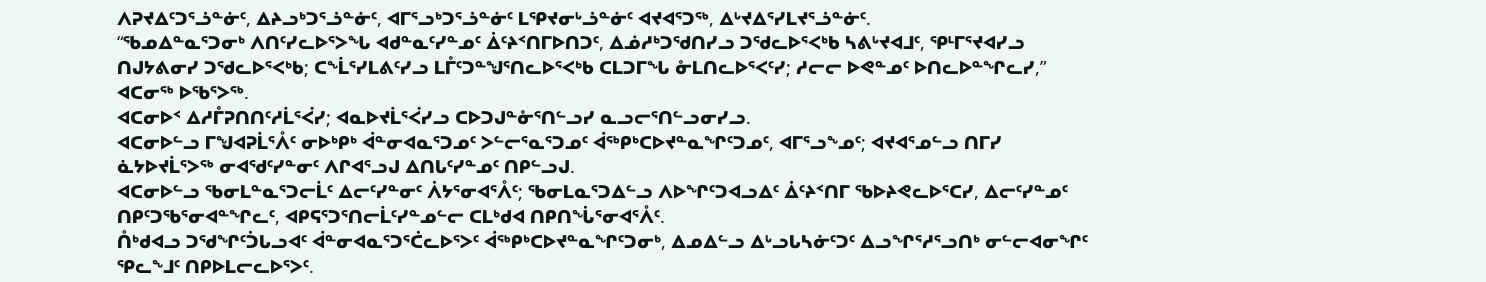ᐱᕈᔪᐃᑦᑐᕐᓘᓐᓃᑦ, ᐃᔨᓗᒃᑐᕐᓘᓐᓃᑦ, ᐊᒥᕐᓗᒃᑐᕐᓘᓐᓃᑦ ᒪᕿᔪᓂᒡᓘᓐᓃᑦ ᐊᔪᐊᕐᑐᖅ, ᐃᒡᔪᐃᕐᓯᒪᔪᕐᓘᓐᓃᑦ.
“ᖃᓄᐃᓐᓇᕐᑐᓂᒃ ᐱᑎᑦᓯᓚᐅᕐᐳᖓ ᐊᑯᓐᓇᑦᓯᓐᓄᑦ ᐄᑦᔨᑉᑎᒥᐅᑎᑐᑦ, ᐃᓅᓱᒃᑐᖁᑎᓯᓗ ᑐᖁᓚᐅᕐᐸᒃᑲ ᓴᕕᒡᔪᐊᒧᑦ, ᕿᒻᒥᕐᔪᐊᓯᓗ ᑎᒍᔭᕕᓂᓯ ᑐᖁᓚᐅᕐᐸᒃᑲ; ᑕᖕᒫᕐᓯᒪᕕᑦᓯᓗ ᒪᒤᑦᑐᓐᖑᕐᑎᓚᐅᕐᐸᒃᑲ ᑕᒪᑐᒥᖓ ᓁᒪᑎᓚᐅᕐᐸᑦᓯ; ᓱᓕᓕ ᐅᕙᓐᓄᑦ ᐅᑎᓚᐅᓐᖏᓚᓯ,” ᐊᑕᓂᖅ ᐅᖃᕐᐳᖅ.
ᐊᑕᓂᐅᑉ ᐃᓱᒤᕈᑎᑎᑦᓱᒫᕐᐹᓯ; ᐊᓇᐅᔪᒫᕐᐹᓯᓗ ᑕᐅᑐᒍᓐᓁᕐᑎᓪᓗᓯ ᓇᓗᓕᕐᑎᓪᓗᓂᓯᓗ.
ᐊᑕᓂᐅᓪᓗ ᒥᖑᐊᕈᒫᕐᐰᑦ ᓂᐅᒃᑭᒃ ᐋᓐᓂᐊᓇᕐᑐᓄᑦ ᐳᓪᓕᕐᓇᕐᑐᓄᑦ ᐋᖅᑭᒃᑕᐅᔪᓐᓇᖏᑦᑐᓄᑦ, ᐊᒥᕐᓗᖕᓄᑦ; ᐊᔪᐊᕐᓄᓪᓗ ᑎᒥᓯ ᓈᔭᐅᔪᒫᕐᐳᖅ ᓂᐊᖁᑦᓯᓐᓂᑦ ᐱᒋᐊᕐᓗᒍ ᐃᑎᒐᑦᓯᓐᓄᑦ ᑎᑭᓪᓗᒍ.
ᐊᑕᓂᐅᓪᓗ ᖃᓂᒪᓐᓇᕐᑐᓕᒫᑦ ᐃᓕᑦᓯᓐᓂᑦ ᐲᔭᕐᓂᐊᕐᐰᑦ; ᖃᓂᒪᓇᕐᑐᐃᓪᓗ ᐱᐅᖏᑦᑐᐊᓗᐃᑦ ᐄᑦᔨᑉᑎᒥ ᖃᐅᔨᕙᓚᐅᕐᑕᓯ, ᐃᓕᑦᓯᓐᓄᑦ ᑎᑭᑦᑐᖃᕐᓂᐊᓐᖏᓚᑦ, ᐊᑭᕋᕐᑐᕐᑎᓕᒫᑦᓯᓐᓄᓪᓕ ᑕᒪᒃᑯᐊ ᑎᑭᑎᖔᕐᓂᐊᕐᐰᑦ.
ᑍᒃᑯᐊᓗ ᑐᖁᖏᑦᑑᒐᓗᐊᑦ ᐋᓐᓂᐊᓇᕐᑐᕐᑖᓚᐅᕐᐳᑦ ᐋᖅᑭᒃᑕᐅᔪᓐᓇᖏᑦᑐᓂᒃ, ᐃᓄᐃᓪᓗ ᐃᒡᓗᒐᓴᓃᑦᑐᑦ ᐃᓗᖏᕐᓱᕐᓗᑎᒃ ᓂᓪᓕᐊᓂᖏᑦ ᕿᓚᖕᒧᑦ ᑎᑭᐅᒪᓕᓚᐅᕐᐳᑦ.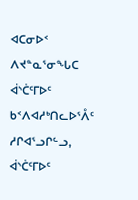ᐊᑕᓂᐅᑉ ᐱᔪᓐᓇᕐᓂᖓᑕ ᐋᔅᑖᑦᒥᐅᑦ ᑲᑉᐱᐊᓱᒃᑎᓚᐅᕐᐰᑦ ᓱᒋᐊᕐᓗᒋᓪᓗ, ᐋᔅᑖᑦᒥᐅᑦ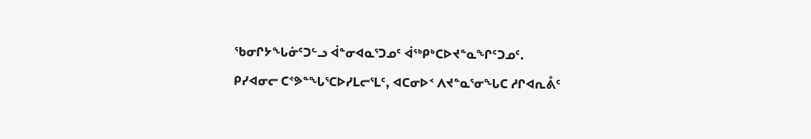ᖃᓂᒋᔭᖓᓃᑦᑐᓪᓗ ᐋᓐᓂᐊᓇᕐᑐᓄᑦ ᐋᖅᑭᒃᑕᐅᔪᓐᓇᖏᑦᑐᓄᑦ.
ᑭᓯᐊᓂᓕ ᑕᕝᕗᓐᖓᕐᑕᐅᓯᒪᓕᕐᒪᑦ, ᐊᑕᓂᐅᑉ ᐱᔪᓐᓇᕐᓂᖓᑕ ᓱᒋᐊᕆᕔᑦ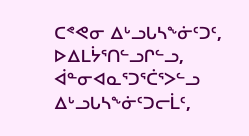ᑕᕝᕙᓂ ᐃᒡᓗᒐᓴᖕᓃᑦᑐᑦ, ᐅᐃᒪᔮᕐᑎᓪᓗᒋᓪᓗ, ᐋᓐᓂᐊᓇᕐᑐᕐᑖᕐᐳᓪᓗ ᐃᒡᓗᒐᓴᖕᓃᑦᑐᓕᒫᑦ,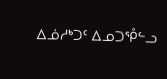ᐃᓅᓱᒃᑐᑦ ᐃᓄᑐᕾᓪᓗ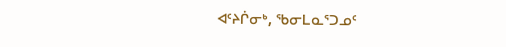ᐊᑦᔨᒌᓂᒃ, ᖃᓂᒪᓇᕐᑐᓄᑦ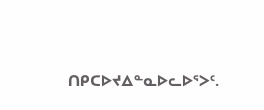ᑎᑭᑕᐅᔪᐃᓐᓇᐅᓚᐅᕐᐳᑦ.